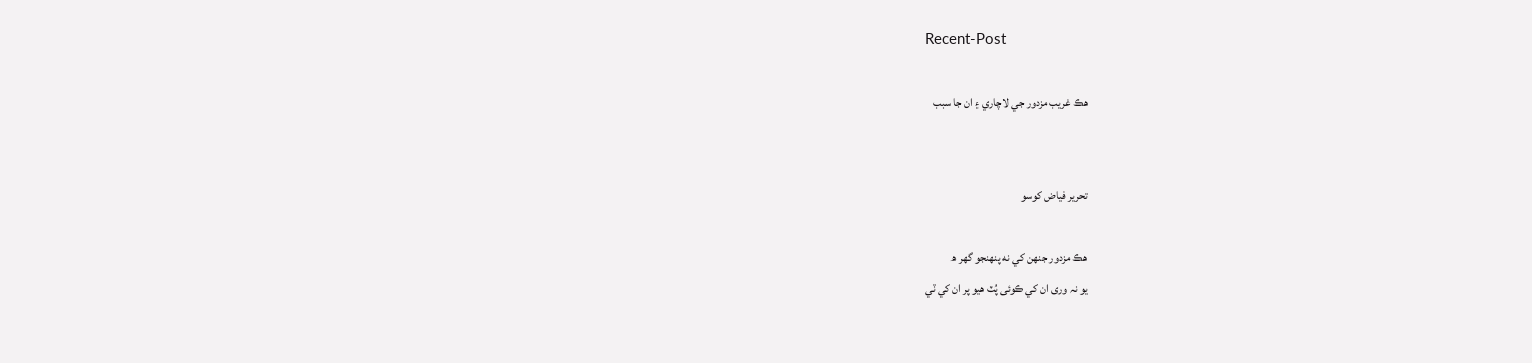Recent-Post

ھڪ غريب مزدور جي لاچاري ۽ ان جا سبب


تحرير فياض کوسو

ھڪ مزدور جنھن کي نه پنھنجو گھر ھ
یو نہ وری ان کي ڪوئی پُٽ ھیو پر ان کي ٽي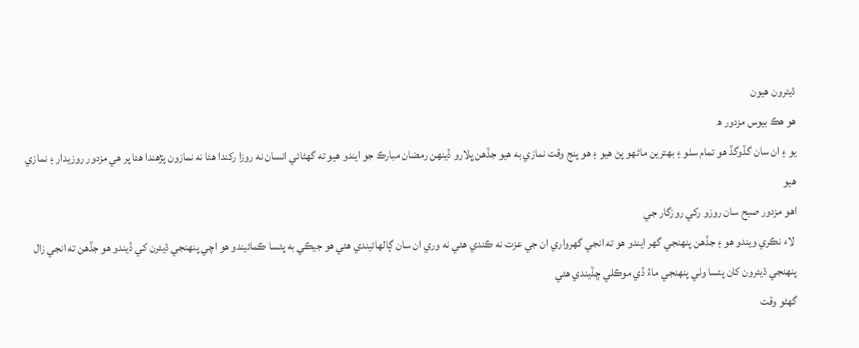ڌيئرون ھيون
ھو ھڪ بيوس مزدور ھ
یو ۽ ان سان گڏوگڏ ھو تمام سٺو ۽ بھترين ماڻھو پڻ ھيو ۽ ھو پنج وقت نمازي به ھيو جڏھن ڀلارو ڏينھن رمضان مبارڪ جو ايندو هيو ته گھڻائي انسان نه روزا رکندا هئا نه نمازون پڙھندا هئا پر ھي مزدور روزيدار ۽ نمازي هيو
اهو مزدور صبح سان روزو رکي روزگار جي
 لاء نڪري ويندو ھو ۽ جڏهن پنھنجي گھر ايندو ھو ته انجي گھرواري ان جي عزت نه ڪندي ھئي نه وري ان سان ڳالھائيندي هئي ھو جيڪي به پئسا ڪمائيندو ھو اچي پنھنجي ڌيئرن کي ڏيندو ھو جڏهن ته انجي زال پنھنجي ڌيئرون کان پئسا وٺي پنھنجي ماءُ ڏي موڪلي ڇڏيندي هئي
گھڻو وقت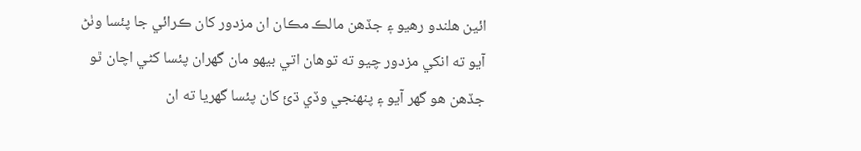ائين ھلندو رهيو ۽ جڏھن مالڪ مڪان ان مزدور کان ڪرائي جا پئسا وٺڻ آيو ته انکي مزدور چيو ته توھان اتي بيھو مان گھران پئسا کڻي اچان ٿو جڏھن ھو گھر آيو ۽ پنھنجي وڏي ڌئ کان پئسا گھريا ته ان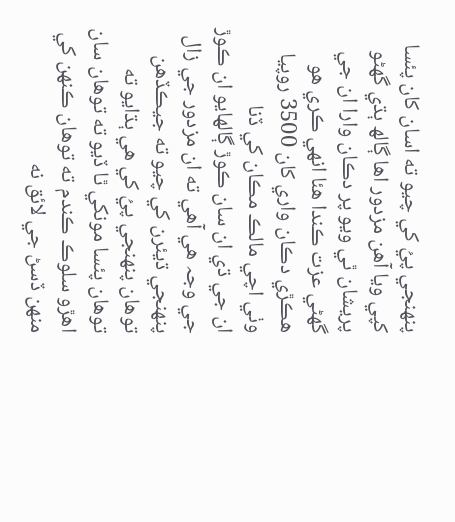پنھنجي پيُ کي چيو ته اسان کان پئسا کپي ويا آھن مزدور اھا ڳالھ ٻڌي گھڻو پريشان ٿي ويو پر دڪان وارا ان جي گھڻي عزت ڪندا ھئا انهي ڪري هو ھڪڙي دڪان واري کان 3500 روپيا وٺي اچي مالڪ مڪان کي ڏنا
ان جي ڌي ان سان ڪوڙ ڳالھايو ان ڪوڙ جي وجہ ھي آھي ته ان مزدور جي زال پنھنجي ڌيئرن کي چيو ته جيڪڏھن توھان پنھنجي پيُ کي ھي ٻڌايو ته توھان پئسا مونکي ٿا ڏيو ته توھان سان اھڙو سلوڪ ڪندم ته توھان ڪنھن کي منھن ڏسڻ جي لائق نه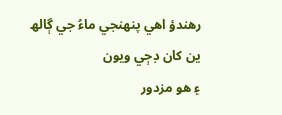رھندؤ اھي پنھنجي ماءُ جي ڳالھ
ین کان ڊڄي ويون
۽ هو مزدور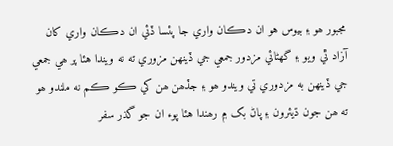مجبور ھو ۽ بيوس هو ان دڪان واري جا پئسا ڏئي ان دڪان واري کان آزاد ٿي ويو ۽ گھڻائي مزدور جمعي جي ڏينھن مزوري ته نه ويندا هئا پر ھي جمعي جي ڏينھن به مزدوري تي ويندو ھو ۽ جڏھن ھن کي ڪو ڪم نه ملندو ھو ته ھن جون ڌيئرون ۽ پاڻ بک ۾ رھندا هئا پوء ان جو گذر سفر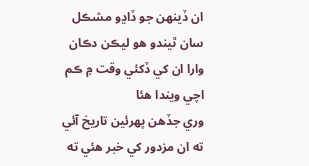ان ڏينھن جو ڏاڍو مشڪل سان ٿيندو ھو ليڪن دڪان وارا ان کي ڏکئي وقت ۾ ڪم اچي ويندا هئا
وري جڏھن پھرئين تاريخ آئي ته ان مزدور کي خبر ھئي ته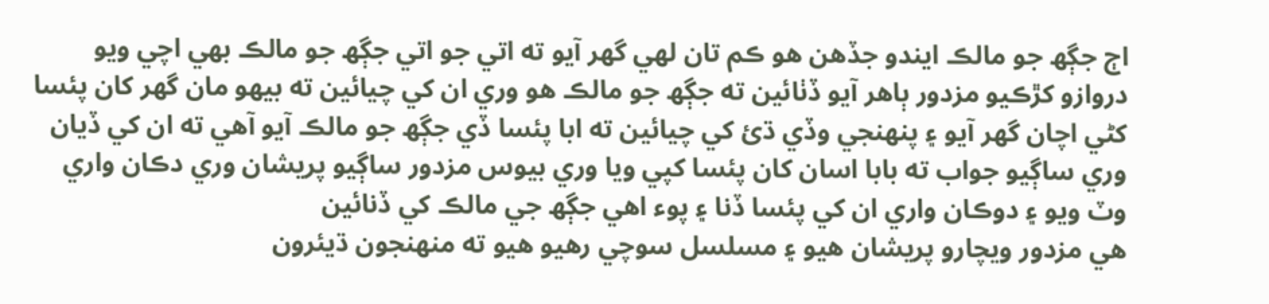اڄ جڳھ جو مالڪ ايندو جڏھن ھو ڪم تان لھي گھر آيو ته اتي جو اتي جڳھ جو مالڪ بھي اچي ويو دروازو کڙڪيو مزدور ٻاھر آيو ڏٺائين ته جڳھ جو مالڪ ھو وري ان کي چيائين ته بيھو مان گھر کان پئسا کڻي اچان گھر آيو ۽ پنھنجي وڏي ڌئ کي چيائين ته ابا پئسا ڏي جڳھ جو مالڪ آيو آھي ته ان کي ڏيان وري ساڳيو جواب ته بابا اسان کان پئسا کپي ويا وري بيوس مزدور ساڳيو پريشان وري دڪان واري وٽ ويو ۽ دوڪان واري ان کي پئسا ڏنا ۽ پوء اهي جڳھ جي مالڪ کي ڏنائين
هي مزدور ويچارو پريشان ھيو ۽ مسلسل سوچي رهيو هيو ته منھنجون ڌيئرون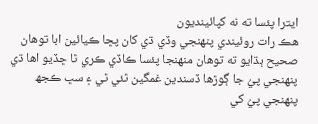ايترا پئسا ته نه کپائينديون
ھڪ رات روئيندي پنھنجي وڏي ڌي کان پڇا ڪيائين ابا توھان صحيح ٻڌايو ته توھان منھنجا پئسا ڪاڏي ڪري ٿا ڇڏيو اھا ڌي پنھنجي پيُ جا ڳوڙها ڏسندين غمگين ٿئي ٿي ۽ سڀ ڪجھ پنھنجي پيُ کي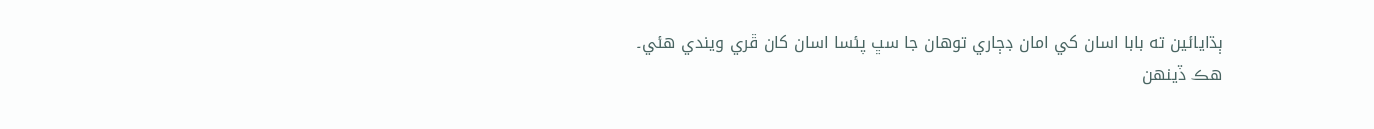ٻڌايائين ته بابا اسان کي امان ڊڄاري توھان جا سڀ پئسا اسان کان ڦري ويندي ھئي۔
هڪ ڏينهن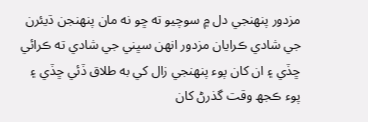مزدور پنھنجي دل ۾ سوچيو ته ڇو نه مان پنھنجن ڌيئرن جي شادي ڪرايان مزدور انهن سڀني جي شادي ته ڪرائي ڇڏي ۽ ان کان پوء پنھنجي زال کي به طلاق ڏئي ڇڏي ۽ پوء ڪجھ وقت گذرڻ کان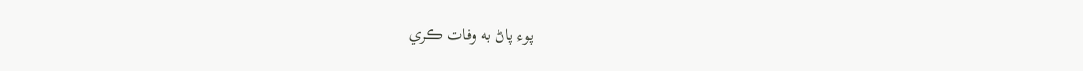پوء پاڻ به وفات ڪري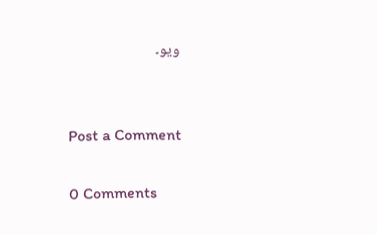ويو۔


Post a Comment

0 Comments